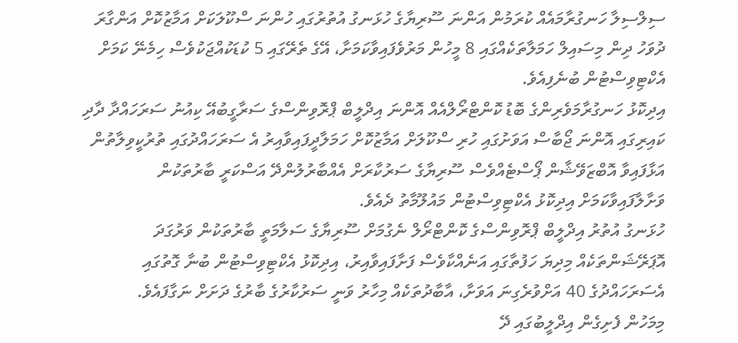ސިލްސިލާ ހަނގުރާމައެއް ކުރަމުން އަންނަ ސޫރިޔާގެ ހުޅަނގު އުތުރުގައި ހުންނަ ސްކޫލަކަށް އަމާޒުކޮށް އަންގާރަ ދުވަހު ދިން މިސައިލް ހަމަލާތަކެއްގައި 8 މީހުން މަރުވެފައިވާކަމަށާ، އޭގެ ތެރޭގައި 5 ކުޑަކުއްޖަކުވެސް ހިމެނޭ ކަމަށް އެކްޓިވިސްޓުން ބުނެފިއެވެ.
އިދިކޮޅު ހަނގުރާމަވެރިންގެ ބޮޑު ކޮންޓްރޯލްއެއް އޮންނަ އިދްލީބް ޕްރޮވިންސްގެ ސަރާގީބުއޭ ކިއުނު ސަރަހައްދާ ދާދި ކައިރިގައި އޮންނަ ޖޯބާސް އަވަށުގައި ހުރި ސްކޫލަށް އަމާޒުކޮށް ހަމަލާދީފައިވާއިރު އެ ސަރަހައްދުގައި ތުރުކީވިލާތުން އަޅާފައިވާ އޮބްޒަވޭޝާން ޕޯސްޓެއްވެސް ސޫރިޔާގެ ސަރުކާރަށް އެއްބާރުލުންދޭ އަސްކަރީ ބާރުތަކުން ވަށާލާފައިވާކަމަށް އިދިކޮޅު އެކްޓިވިސްޓުން މައުލޫމާތު ދެއެވެ.
ހުޅަނގު އުތުރު އިދްލީބް ޕްރޮވިންސްގެ ކޮންޓްރޯލް ނެގުމަށް ސޫރިޔާގެ ސަލާމަތީ ބާރުތަކުން ވަރުގަދަ އޮޕަރޭޝަންތަކެއް މިދިޔަ ހަފުތާގައި އަނެއްކާވެސް ފަށާފައިވާއިރު، އިދިކޮޅު އެކްޓިވިސްޓުން ބުނާ ގޮތުގައި އެސަރަހައްދުގެ 40 އަށްވުރެގިނަ އަވަށާ، އާބާދުތަކެއް މިހާރު ވަނީ ސަރުކާރުގެ ބާރުގެ ދަށަށް ނަގާފައެވެ.
މިމަހުން ފެށިގެން އިދްލީބުގައި ދޭ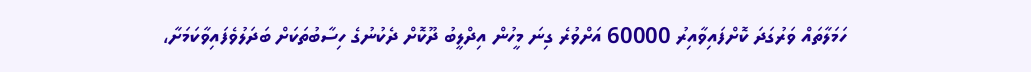ހަމަލާތައް ވަރުގަދަ ކޮށްފައިވާއިރު 60000 އަށްވުރެ ގިނަ މީހުން އިދްލީބު ދޫކޮށް ދެކުނުގެ ހިސާބުތަކަށް ބަދަލުވެފައިވާކަމަށާ،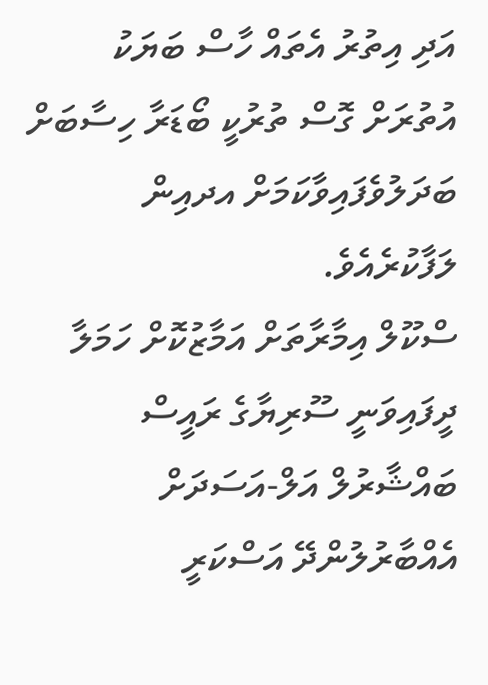އަދި އިތުރު އެތައް ހާސް ބަޔަކު އުތުރަށް ގޮސް ތުރުކީ ބޯޑަރާ ހިސާބަށް ބަދަލުވެފައިވާކަމަށް އދއިން ލަފާކުރެއެވެ.
ސްކޫލް އިމާރާތަށް އަމާޒުކޮށް ހަމަލާ ދީފައިވަނީ ސޫރިޔާގެ ރައީސް ބައްޝާރުލް އަލް-އަސަދަށް އެއްބާރުލުންދޭ އަސްކަރީ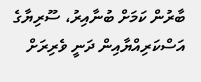ބާރުން ކަމަށް ބުނާއިރު، ސޫރިޔާގެ އަސްކަރިއްޔާއިން ދަނީ ވެރިރަށް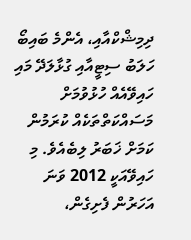ދިމިޝްކްއާއި، އެންމެ ބައިބޯ ހަލަބު ސިޓީއާއި ގުޅާލަދޭ މައި ހައިވޭއެއް ހުޅުވުމަށް މަސައްކަތްތަކެއް ކުރަމުން ކަމަށް ޚަބަރު ލިބެއެވެ. މި ހައިވޭއަކީ 2012 ވަނަ އަހަރުން ފެށިގެން،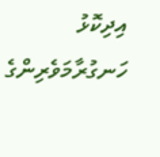އިދިކޮޅު ހަނގުރާމަވެރިންގެ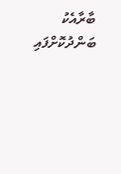ބާރާއެކު ބަންދުކޮށްފައި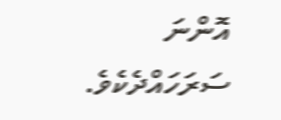އޮންނަ ސަރަހައްދެކެވެ.